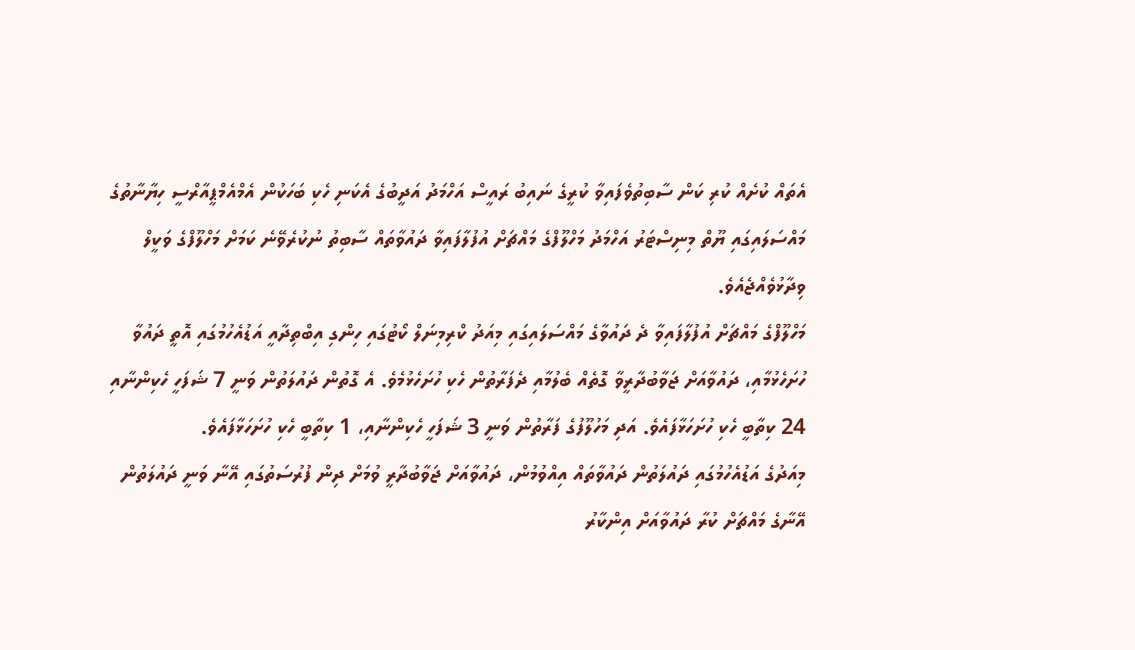އެތައް ކުށެއް ކުރި ކަން ސާބިތުވެފައިވާ ކުރީގެ ނައިބު ރައީސް އަހްމަދު އަދީބުގެ އެކަނި ހެކި ބަހަކުން އެމްއެމްޕީއާރްސީ ހިޔާނާތުގެ މައްސަލައިގައި ޔޫތް މިނިސްޓަރު އަހްމަދު މަހްލޫފްގެ މައްޗަށް އުފުލާފައިވާ ދައުވާތައް ސާބިތު ނުކުރެވޭނެ ކަމަށް މަހްލޫފްގެ ވަކީލް ވިދާޅުވެއްޖެއެވެ.
މަހްލޫފްގެ މައްޗަށް އުފުލާފައިވާ ދެ ދައުވާގެ މައްސަލައިގައި މިއަދު ކްރިމިނަލް ކޯޓުގައި ހިންގި އިބްތިދާއީ އަޑުއެހުމުގައި އޮތީ ދައުވާ ހުށަހެޅުމާއި، ދައުވާއަށް ޖަވާބުދާރީވާ ގޮތެއް ބެލުމާއި ދެފަރާތުން ހެކި ހުށަހެޅުމެވެ. އެ ގޮތުން ދައުލަތުން ވަނީ 7 ޝަފަހީ ހެކިންނާއި 24 ކިތާބީ ހެކި ހުށަހަޅާފައެވެ. އަދި މަހުލޫފުގެ ފަރާތުން ވަނީ 3 ޝަފަހީ ހެކިންނާއި، 1 ކިތާބީ ހެކި ހުށަހަޅާފައެވެ.
މިއަދުގެ އަޑުއެހުމުގައި ދައުލަތުން ދައުވާތައް އިއްވުމުން، ދައުވާއަށް ޖަވާބުދާރީ ވުމަށް ދިން ފުރުސަތުގައި އޭނާ ވަނީ ދައުލަތުން އޭނާގެ މައްޗަށް ކުރާ ދައުވާއަށް އިންކާރު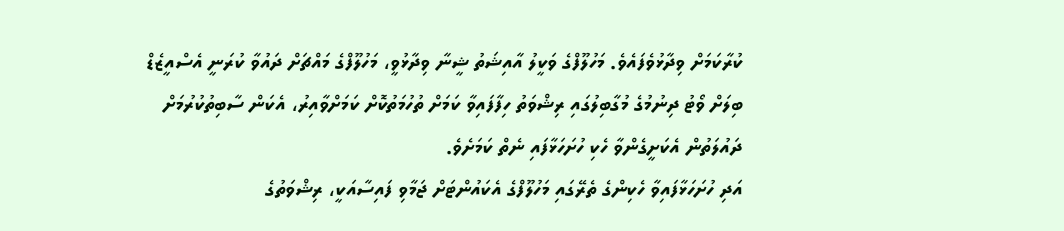ކުރާކަމަށް ވިދާޅުވެފައެވެ. މަހުލޫފްގެ ވަކީލު އާއިޝަތު ޝީނާ ވިދާޅުވީ، މަހުލޫފްގެ މައްޗަށް ދައުވާ ކުރަނީ އެސްއީޒެޑް ބިލަށް ވޯޓު ދިނުމުގެ މުގާބިލުގައި ރިޝްވަތު ހިފާފައިވާ ކަމަށް ތުހުމަތުކޮށް ކަމަށްވާއިރު، އެކަން ސާބިތުކުރުމަށް ދައުލަތުން އެކަށީގެންވާ ހެކި ހުށަހަޅާފައި ނެތް ކަމަށެވެ.
އަދި ހުށަހަޅާފައިވާ ހެކިންގެ ތެރޭގައި މަހުލޫފްގެ އެކައުންޓަށް ޖަމާވި ފައިސާއަކީ، ރިޝްވަތުގެ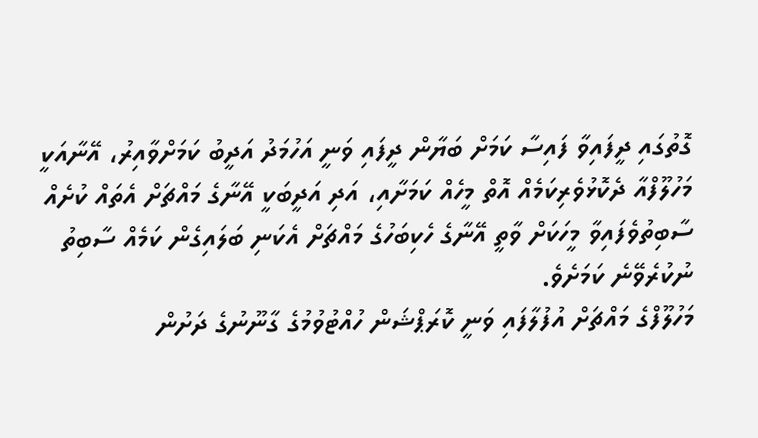ގޮތުގައި ދީފައިވާ ފައިސާ ކަމަށް ބަޔާން ދީފައި ވަނީ އަހުމަދު އަދީބު ކަމަށްވާއިރު، އޭނާއަކީ މަހުލޫފްއާ ދެކޮޅުވެރިކަމެއް އޮތް މީހެއް ކަމަށާއި، އަދި އަދީބަކީ އޭނާގެ މައްޗަށް އެތައް ކުށެއް ސާބިތުވެފައިވާ މީހަކަށް ވާތީ އޭނާގެ ހެކިބަހުގެ މައްޗަށް އެކަނި ބަލައިގެން ކަމެއް ސާބިތު ނުކުރެވޭނެ ކަމަށެވެ.
މަހުލޫފްގެ މައްޗަށް އުފުލާފައި ވަނީ ކޮރަޕްޝަން ހުއްޓުވުމުގެ ގާނޫނުގެ ދަށުން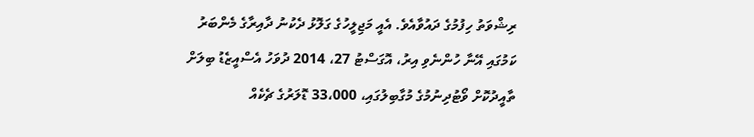ރިޝްވަތު ހިފުމުގެ ދައުވާއެވެ. އެއީ މަޖިލީހުގެ ގަލޮޅު ދެކުނު ދާއިރާގެ މެންބަރު ކަމުގައި އޭނާ ހުންނެވި އިރު، އޮގަސްޓު 27، 2014 ދުވަހު އެސްއީޒެޑު ބިލަށް ތާއީދުކޮށް ވޯޓުދިނުމުގެ މުގާބިލުގައި، 33،000 ޑޮލަރުގެ ޗެކެއް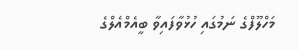މަހްލޫފްގެ ނަމުގައި ހުޅުވާފައިވާ ބީއެމްއެލްގެ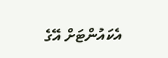އެކައުންޓަށް އޭގެ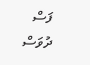ފަސް ދުވަސް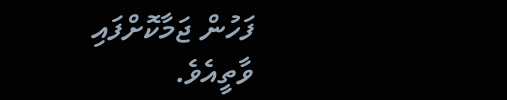ފަހުން ޖަމާކޮށްފައި ވާތީއެވެ.